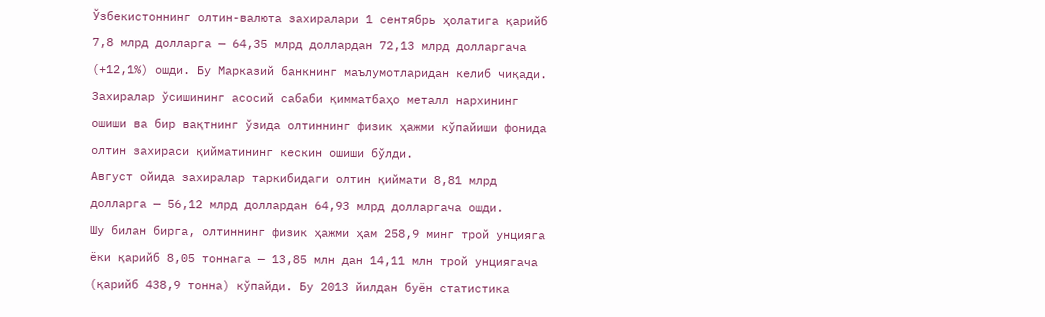Ўзбекистоннинг олтин-валюта захиралари 1 сентябрь ҳолатига қарийб 7,8 млрд долларга — 64,35 млрд доллардан 72,13 млрд долларгача (+12,1%) ошди. Бу Марказий банкнинг маълумотларидан келиб чиқади.
Захиралар ўсишининг асосий сабаби қимматбаҳо металл нархининг ошиши ва бир вақтнинг ўзида олтиннинг физик ҳажми кўпайиши фонида олтин захираси қийматининг кескин ошиши бўлди.
Август ойида захиралар таркибидаги олтин қиймати 8,81 млрд долларга — 56,12 млрд доллардан 64,93 млрд долларгача ошди.
Шу билан бирга, олтиннинг физик ҳажми ҳам 258,9 минг трой унцияга ёки қарийб 8,05 тоннага — 13,85 млн дан 14,11 млн трой унциягача (қарийб 438,9 тонна) кўпайди. Бу 2013 йилдан буён статистика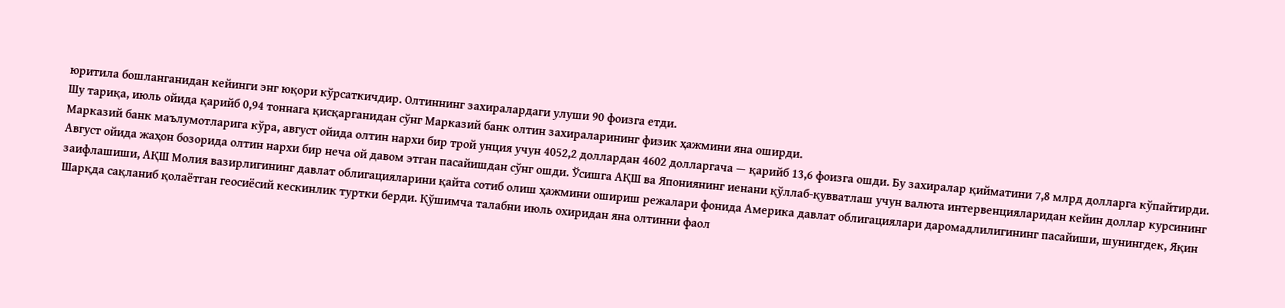юритила бошланганидан кейинги энг юқори кўрсаткичдир. Олтиннинг захиралардаги улуши 90 фоизга етди.
Шу тариқа, июль ойида қарийб 0,94 тоннага қисқарганидан сўнг Марказий банк олтин захираларининг физик ҳажмини яна оширди.
Марказий банк маълумотларига кўра, август ойида олтин нархи бир трой унция учун 4052,2 доллардан 4602 долларгача — қарийб 13,6 фоизга ошди. Бу захиралар қийматини 7,8 млрд долларга кўпайтирди.
Август ойида жаҳон бозорида олтин нархи бир неча ой давом этган пасайишдан сўнг ошди. Ўсишга АҚШ ва Япониянинг иенани қўллаб-қувватлаш учун валюта интервенцияларидан кейин доллар курсининг заифлашиши, АҚШ Молия вазирлигининг давлат облигацияларини қайта сотиб олиш ҳажмини ошириш режалари фонида Америка давлат облигациялари даромадлилигининг пасайиши, шунингдек, Яқин Шарқда сақланиб қолаётган геосиёсий кескинлик туртки берди. Қўшимча талабни июль охиридан яна олтинни фаол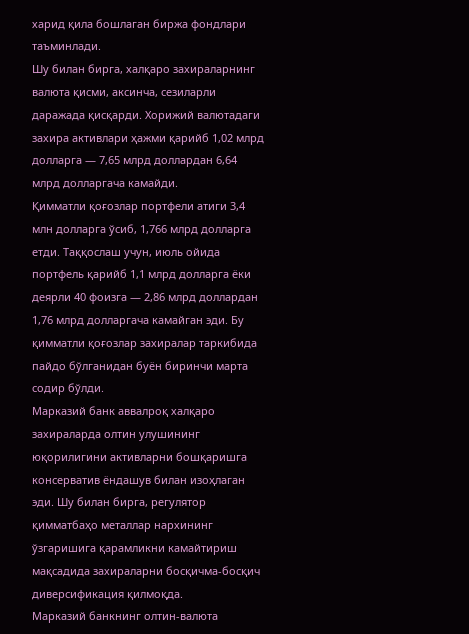харид қила бошлаган биржа фондлари таъминлади.
Шу билан бирга, халқаро захираларнинг валюта қисми, аксинча, сезиларли даражада қисқарди. Хорижий валютадаги захира активлари ҳажми қарийб 1,02 млрд долларга — 7,65 млрд доллардан 6,64 млрд долларгача камайди.
Қимматли қоғозлар портфели атиги 3,4 млн долларга ўсиб, 1,766 млрд долларга етди. Таққослаш учун, июль ойида портфель қарийб 1,1 млрд долларга ёки деярли 40 фоизга — 2,86 млрд доллардан 1,76 млрд долларгача камайган эди. Бу қимматли қоғозлар захиралар таркибида пайдо бўлганидан буён биринчи марта содир бўлди.
Марказий банк аввалроқ халқаро захираларда олтин улушининг юқорилигини активларни бошқаришга консерватив ёндашув билан изоҳлаган эди. Шу билан бирга, регулятор қимматбаҳо металлар нархининг ўзгаришига қарамликни камайтириш мақсадида захираларни босқичма-босқич диверсификация қилмоқда.
Марказий банкнинг олтин-валюта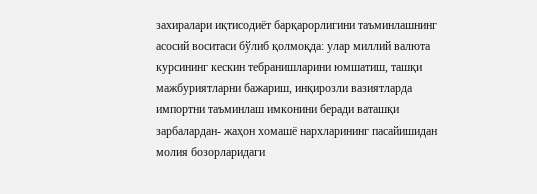захиралари иқтисодиёт барқарорлигини таъминлашнинг асосий воситаси бўлиб қолмоқда: улар миллий валюта курсининг кескин тебранишларини юмшатиш, ташқи мажбуриятларни бажариш, инқирозли вазиятларда импортни таъминлаш имконини беради ваташқи зарбалардан- жаҳон хомашё нархларининг пасайишидан молия бозорларидаги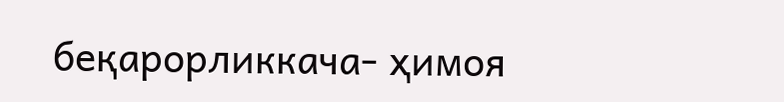беқарорликкача- ҳимоя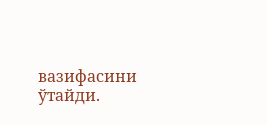вазифасини ўтайди.